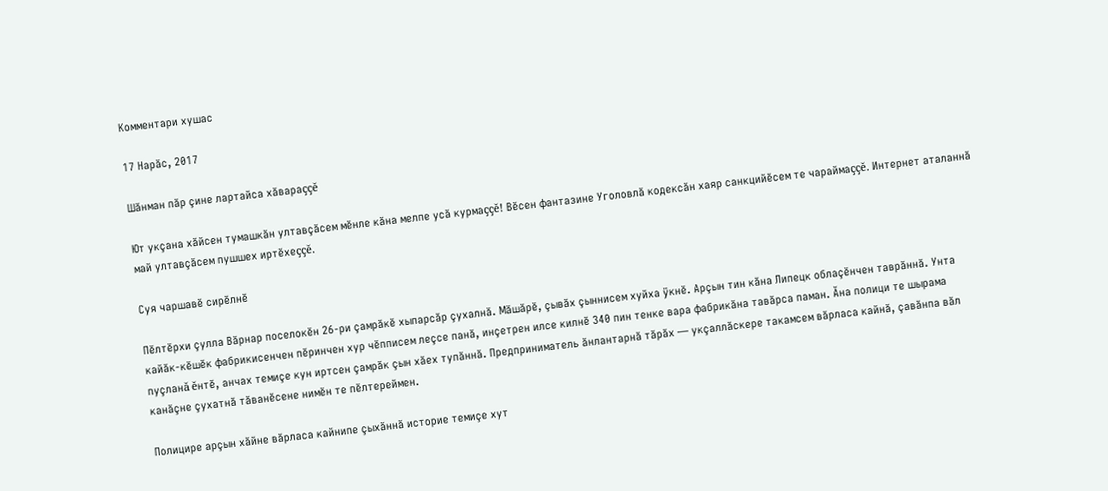Комментари хушас

17 Нарăс, 2017

Шăнман пăр çине лартайса хăвараççĕ

Ют укçана хăйсен тумашкăн ултавçăсем мĕнле кăна мелпе усă курмаççĕ! Вĕсен фантазине Уголовлă кодексăн хаяр санкцийĕсем те чараймаççĕ. Интернет аталаннă май ултавçăсем пушшех иртĕхеççĕ.

Суя чаршавĕ сирĕлнĕ

Пĕлтĕрхи çулла Вăрнар поселокĕн 26-ри çамрăкĕ хыпарсăр çухалнă. Мăшăрĕ, çывăх çыннисем хуйха ÿкнĕ. Арçын тин кăна Липецк облаçĕнчен таврăннă. Унта кайăк-кĕшĕк фабрикисенчен пĕринчен хур чĕпписем леçсе панă, инçетрен илсе килнĕ 340 пин тенке вара фабрикăна тавăрса паман. Ăна полици те шырама пуçланă ĕнтĕ, анчах темиçе кун иртсен çамрăк çын хăех тупăннă. Предприниматель ăнлантарнă тăрăх — укçаллăскере такамсем вăрласа кайнă, çавăнпа вăл канăçне çухатнă тăванĕсене нимĕн те пĕлтереймен.

Полицире арçын хăйне вăрласа кайнипе çыхăннă историе темиçе хут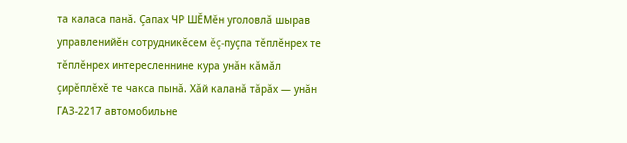та каласа панă. Çапах ЧР ШĔМĕн уголовлă шырав управленийĕн сотрудникĕсем ĕç-пуçпа тĕплĕнрех те тĕплĕнрех интересленнине кура унăн кăмăл çирĕплĕхĕ те чакса пынă. Хăй каланă тăрăх — унăн ГАЗ-2217 автомобильне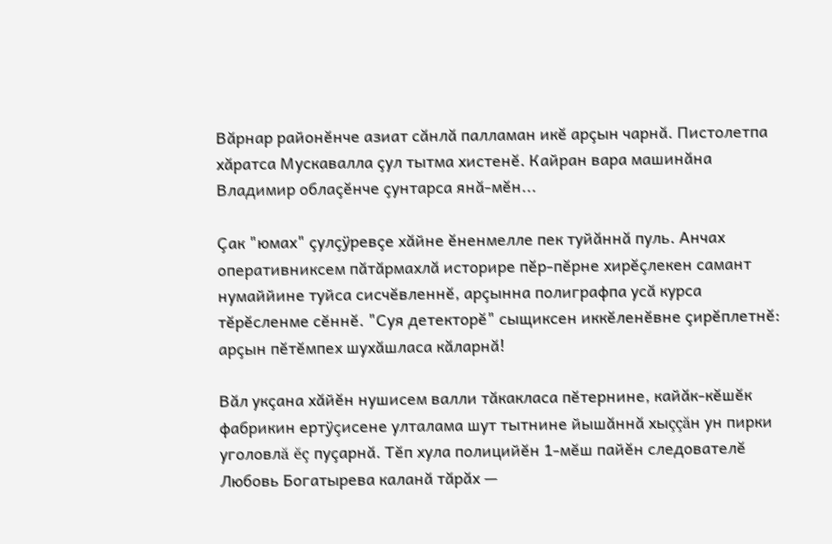Вăрнар районĕнче азиат сăнлă палламан икĕ арçын чарнă. Пистолетпа хăратса Мускавалла çул тытма хистенĕ. Кайран вара машинăна Владимир облаçĕнче çунтарса янă-мĕн...

Çак "юмах" çулçÿревçе хăйне ĕненмелле пек туйăннă пуль. Анчах оперативниксем пăтăрмахлă историре пĕр-пĕрне хирĕçлекен самант нумаййине туйса сисчĕвленнĕ, арçынна полиграфпа усă курса тĕрĕсленме сĕннĕ. "Суя детекторĕ" сыщиксен иккĕленĕвне çирĕплетнĕ: арçын пĕтĕмпех шухăшласа кăларнă!

Вăл укçана хăйĕн нушисем валли тăкакласа пĕтернине, кайăк-кĕшĕк фабрикин ертÿçисене улталама шут тытнине йышăннă хыççăн ун пирки уголовлă ĕç пуçарнă. Тĕп хула полицийĕн 1-мĕш пайĕн следователĕ Любовь Богатырева каланă тăрăх —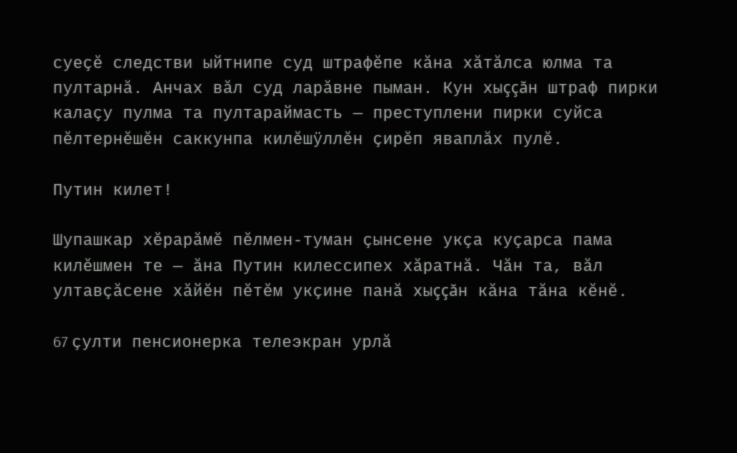суеçĕ следстви ыйтнипе суд штрафĕпе кăна хăтăлса юлма та пултарнă. Анчах вăл суд ларăвне пыман. Кун хыççăн штраф пирки калаçу пулма та пултараймасть — преступлени пирки суйса пĕлтернĕшĕн саккунпа килĕшÿллĕн çирĕп яваплăх пулĕ.

Путин килет!

Шупашкар хĕрарăмĕ пĕлмен-туман çынсене укçа куçарса пама килĕшмен те — ăна Путин килессипех хăратнă. Чăн та, вăл ултавçăсене хăйĕн пĕтĕм укçине панă хыççăн кăна тăна кĕнĕ.

67 çулти пенсионерка телеэкран урлă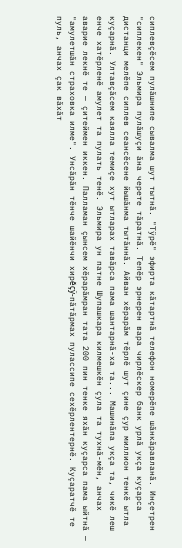сиплевçĕсем пулăшнипе сывалма шут тытнă. "Тÿрĕ" эфирта кăтартнă телефон номерĕпе шăнкăравланă. Инçетрен "сиплекен" Эльмира пулăшуçи ăна черете тăратнă. Тепĕр эрнерен вара чирлĕскер банк урлă укçа куçарса дистанци мелĕпе сиплев сеансĕсене йышăнма тытăннă. Айван хĕрарăм тĕрлĕ шут çине çур миллион тенкĕ ытла куçарнă. Ултавçăсем каялла темиçе хут ытларах тавăрса пама шантарнă-ха та... Машинăпа укçа та, чикĕ леш енче хатĕрленĕ амулет та пулать тенĕ. Эльмира ун патне Шупашкара килмешкĕн çула та тухнă-мĕн, анчах аварие лекнĕ те — çитеймен иккен. Палламан çынсем хĕрарăмран тата 200 пин тенке яхăн куçарса пама ыйтнă — "амулетшăн страховка илме". Унсăрăн тĕнче шайĕнчи хирĕçÿ-пăтăрмах пулассипе сехĕрлентернĕ. Куçаратчĕ те пуль, анчах çак вăхăт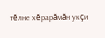тĕлне хĕрарăмăн укçи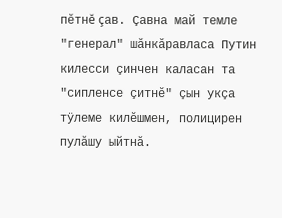пĕтнĕ çав. Çавна май темле "генерал" шăнкăравласа Путин килесси çинчен каласан та "сипленсе çитнĕ" çын укçа тÿлеме килĕшмен, полицирен пулăшу ыйтнă.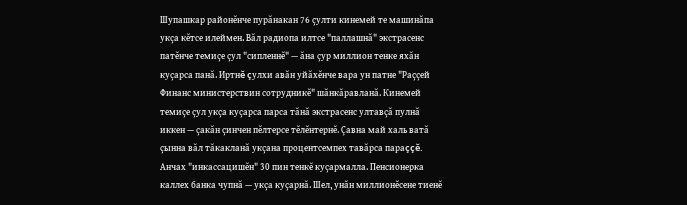Шупашкар районĕнче пурăнакан 76 çулти кинемей те машинăпа укçа кĕтсе илеймен. Вăл радиопа илтсе "паллашнă" экстрасенс патĕнче темиçе çул "сипленнĕ" — ăна çур миллион тенке яхăн куçарса панă. Иртнĕ çулхи авăн уйăхĕнче вара ун патне "Раççей Финанс министерствин сотрудникĕ" шăнкăравланă. Кинемей темиçе çул укçа куçарса парса тăнă экстрасенс ултавçă пулнă иккен — çакăн çинчен пĕлтерсе тĕлĕнтернĕ. Çавна май халь ватă çынна вăл тăкакланă укçана процентсемпех тавăрса параççĕ. Анчах "инкассацишĕн" 30 пин тенкĕ куçармалла. Пенсионерка каллех банка чупнă — укçа куçарнă. Шел, унăн миллионĕсене тиенĕ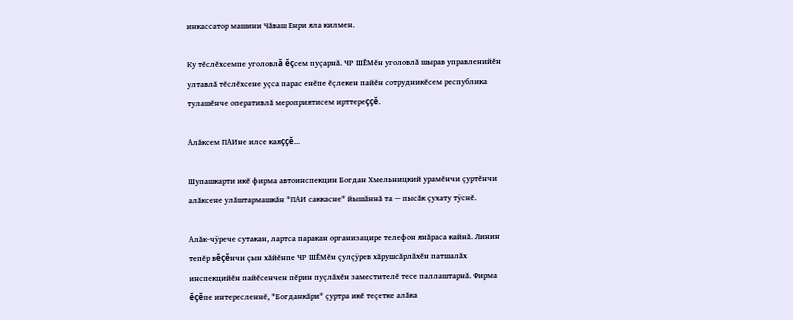инкассатор машини Чăваш Енри яла килмен.

Ку тĕслĕхсемпе уголовлă ĕçсем пуçарнă. ЧР ШĔМĕн уголовлă шырав управленийĕн ултавлă тĕслĕхсене уçса парас енĕпе ĕçлекен пайĕн сотрудникĕсем республика тулашĕнче оперативлă мероприятисем ирттереççĕ.

Алăксем ПАИне илсе каяççĕ...

Шупашкарти икĕ фирма автоинспекцин Богдан Хмельницкий урамĕнчи çуртĕнчи алăксене улăштармашкăн "ПАИ саккасне" йышăннă та — пысăк çухату тÿснĕ.

Алăк-чÿрече сутакан, лартса паракан организацире телефон янăраса кайнă. Линин тепĕр вĕçĕнчи çын хăйĕнпе ЧР ШĔМĕн çулçÿрев хăрушсăрлăхĕн патшалăх инспекцийĕн пайĕсенчен пĕрин пуçлăхĕн заместителĕ тесе паллаштарнă. Фирма ĕçĕпе интересленнĕ, "Богданкăри" çуртра икĕ теçетке алăка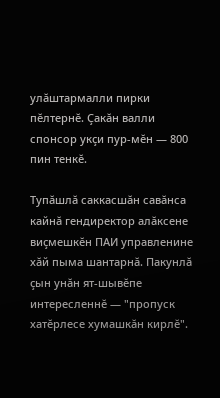улăштармалли пирки пĕлтернĕ. Çакăн валли спонсор укçи пур-мĕн — 800 пин тенкĕ.

Тупăшлă саккасшăн савăнса кайнă гендиректор алăксене виçмешкĕн ПАИ управленине хăй пыма шантарнă. Пакунлă çын унăн ят-шывĕпе интересленнĕ — "пропуск хатĕрлесе хумашкăн кирлĕ".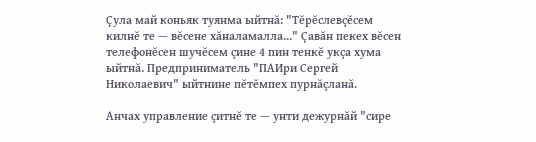Çула май коньяк туянма ыйтнă: "Тĕрĕслевçĕсем килнĕ те — вĕсене хăналамалла..." Çавăн пекех вĕсен телефонĕсен шучĕсем çине 4 пин тенкĕ укçа хума ыйтнă. Предприниматель "ПАИри Сергей Николаевич" ыйтнине пĕтĕмпех пурнăçланă.

Анчах управление çитнĕ те — унти дежурнăй "сире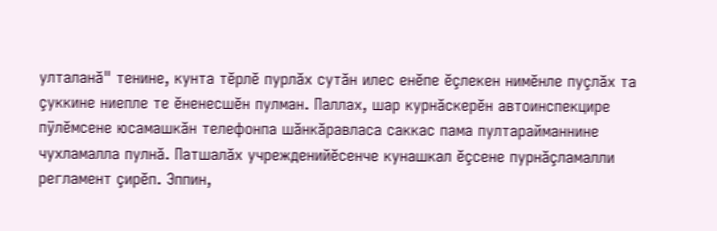улталанă" тенине, кунта тĕрлĕ пурлăх сутăн илес енĕпе ĕçлекен нимĕнле пуçлăх та çуккине ниепле те ĕненесшĕн пулман. Паллах, шар курнăскерĕн автоинспекцире пÿлĕмсене юсамашкăн телефонпа шăнкăравласа саккас пама пултарайманнине чухламалла пулнă. Патшалăх учрежденийĕсенче кунашкал ĕçсене пурнăçламалли регламент çирĕп. Эппин,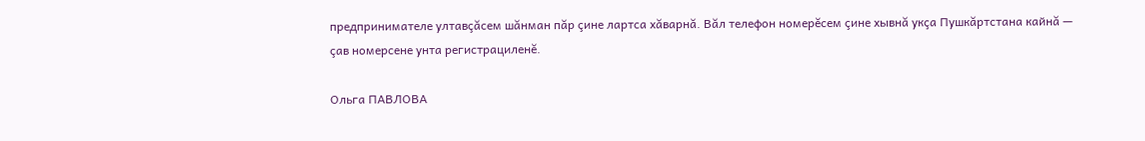предпринимателе ултавçăсем шăнман пăр çине лартса хăварнă. Вăл телефон номерĕсем çине хывнă укçа Пушкăртстана кайнă — çав номерсене унта регистрациленĕ.

Ольга ПАВЛОВА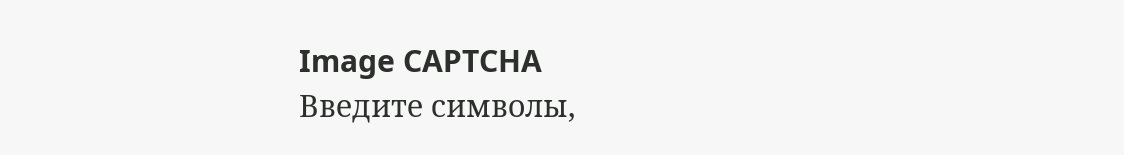Image CAPTCHA
Введите символы,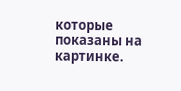которые показаны на картинке.